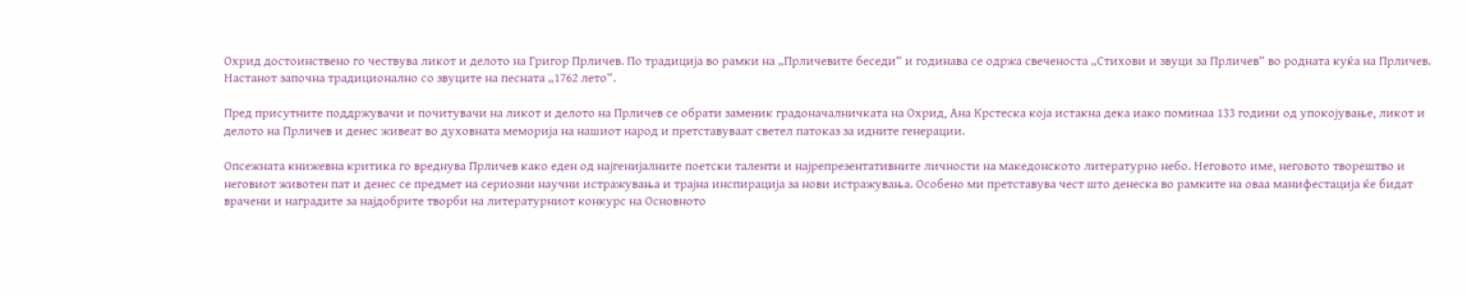Охрид достоинствено го чествува ликот и делото на Григор Прличев. По традиција во рамки на „Прличевите беседи“ и годинава се одржа свеченоста „Стихови и звуци за Прличев“ во родната куќа на Прличев.  Настанот започна традиционално со звуците на песната „1762 лето“.

Пред присутните поддржувачи и почитувачи на ликот и делото на Прличев се обрати заменик градоначалничката на Охрид, Ана Крстеска која истакна дека иако поминаа 133 години од упокојување, ликот и делото на Прличев и денес живеат во духовната меморија на нашиот народ и претставуваат светел патоказ за идните генерации.

Опсежната книжевна критика го вреднува Прличев како еден од најгенијалните поетски таленти и најрепрезентативните личности на македонското литературно небо. Неговото име, неговото творештво и неговиот животен пат и денес се предмет на сериозни научни истражувања и трајна инспирација за нови истражувања. Особено ми претставува чест што денеска во рамките на оваа манифестација ќе бидат врачени и наградите за најдобрите творби на литературниот конкурс на Основното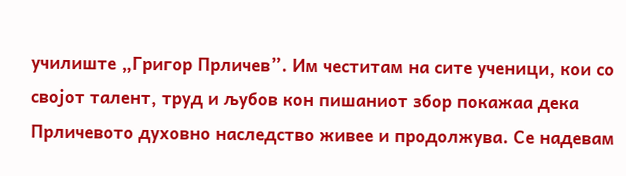училиште „Григор Прличев”. Им честитам на сите ученици, кои со својот талент, труд и љубов кон пишаниот збор покажаа дека Прличевото духовно наследство живее и продолжува. Се надевам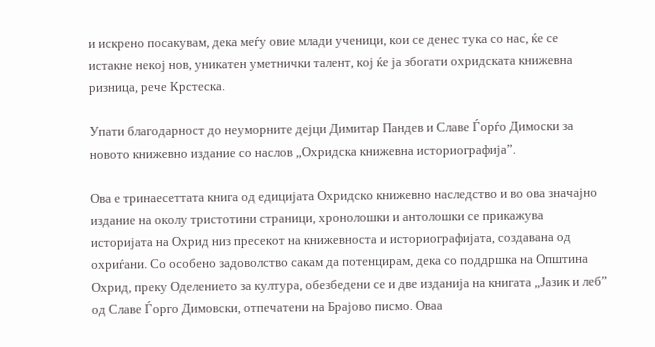и искрено посакувам, дека меѓу овие млади ученици, кои се денес тука со нас, ќе се истакне некој нов, уникатен уметнички талент, кој ќе ја збогати охридската книжевна ризница, рече Крстеска.

Упати благодарност до неуморните дејци Димитар Пандев и Славе Ѓорѓо Димоски за новото книжевно издание со наслов „Охридска книжевна историографија”.

Ова е тринаесеттата книга од едицијата Охридско книжевно наследство и во ова значајно издание на околу тристотини страници, хронолошки и антолошки се прикажува историјата на Охрид низ пресекот на книжевноста и историографијата, создавана од охриѓани. Со особено задоволство сакам да потенцирам, дека со поддршка на Општина Охрид, преку Оделението за култура, обезбедени се и две изданија на книгата „Јазик и леб” од Славе Ѓорго Димовски, отпечатени на Брајово писмо. Оваа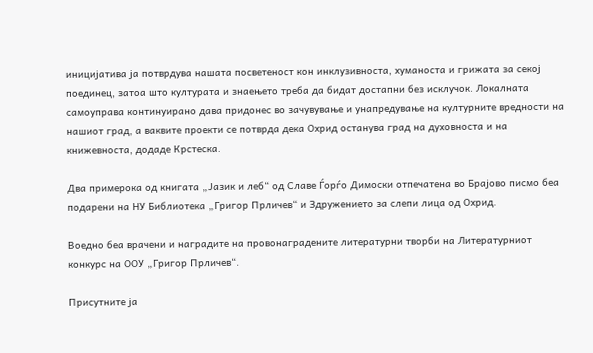иницијатива ја потврдува нашата посветеност кон инклузивноста, хуманоста и грижата за секој поединец, затоа што културата и знаењето треба да бидат достапни без исклучок. Локалната самоуправа континуирано дава придонес во зачувување и унапредување на културните вредности на нашиот град, а ваквите проекти се потврда дека Охрид останува град на духовноста и на книжевноста, додаде Крстеска.

Два примерока од книгата „Јазик и леб“ од Славе Ѓорѓо Димоски отпечатена во Брајово писмо беа подарени на НУ Библиотека „Григор Прличев“ и Здружението за слепи лица од Охрид.

Воедно беа врачени и наградите на провонаградените литературни творби на Литературниот конкурс на ООУ „Григор Прличев“.

Присутните ја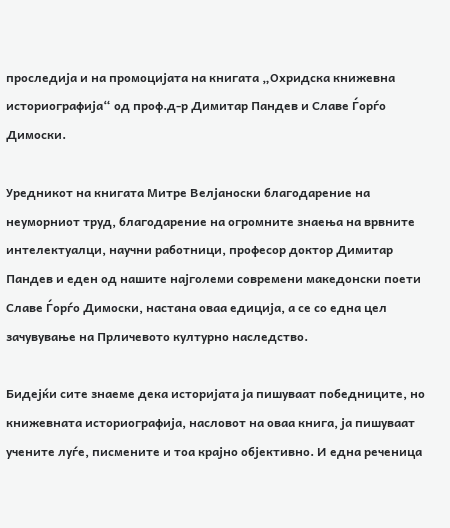проследија и на промоцијата на книгата „Охридска книжевна историографија“ од проф.д-р Димитар Пандев и Славе Ѓорѓо Димоски.

Уредникот на книгата Митре Велјаноски благодарение на неуморниот труд, благодарение на огромните знаења на врвните интелектуалци, научни работници, професор доктор Димитар Пандев и еден од нашите најголеми современи македонски поети Славе Ѓорѓо Димоски, настана оваа едиција, а се со една цел зачувување на Прличевото културно наследство.

Бидејќи сите знаеме дека историјата ја пишуваат победниците, но книжевната историографија, насловот на оваа книга, ја пишуваат учените луѓе, писмените и тоа крајно објективно. И една реченица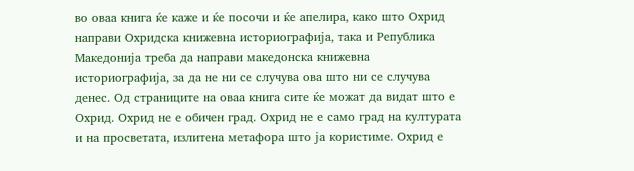во оваа книга ќе каже и ќе посочи и ќе апелира, како што Охрид направи Охридска книжевна историографија, така и Република Македонија треба да направи македонска книжевна историографија, за да не ни се случува ова што ни се случува денес. Од страниците на оваа книга сите ќе можат да видат што е Охрид. Охрид не е обичен град. Охрид не е само град на културата и на просветата, излитена метафора што ја користиме. Охрид е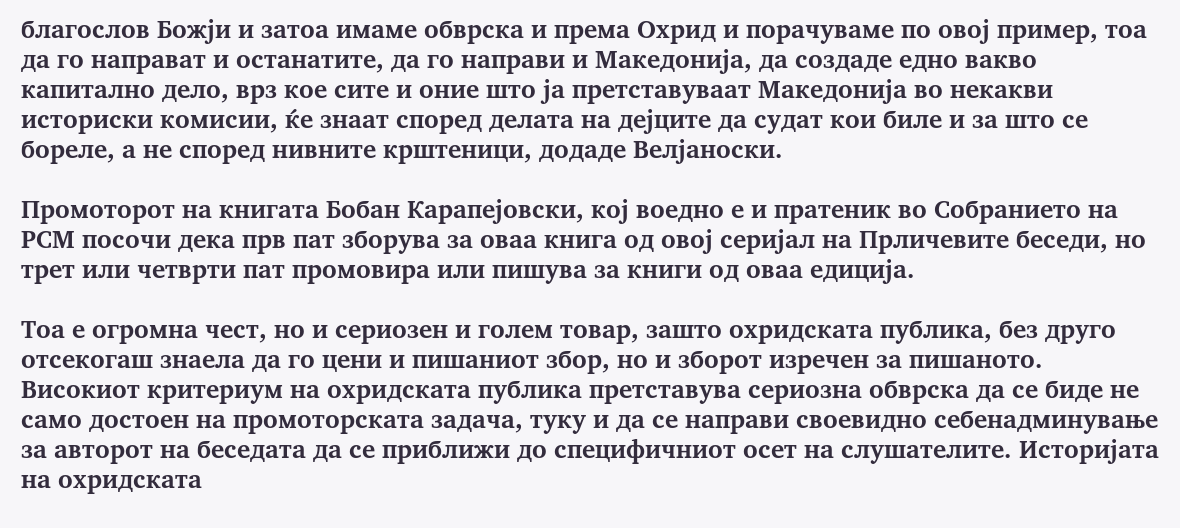благослов Божји и затоа имаме обврска и према Охрид и порачуваме по овој пример, тоа да го направат и останатите, да го направи и Македонија, да создаде едно вакво капитално дело, врз кое сите и оние што ја претставуваат Македонија во некакви историски комисии, ќе знаат според делата на дејците да судат кои биле и за што се бореле, а не според нивните крштеници, додаде Велјаноски.

Промоторот на книгата Бобан Карапејовски, кој воедно е и пратеник во Собранието на РСМ посочи дека прв пат зборува за оваа книга од овој серијал на Прличевите беседи, но трет или четврти пат промовира или пишува за книги од оваа едиција.

Тоа е огромна чест, но и сериозен и голем товар, зашто охридската публика, без друго отсекогаш знаела да го цени и пишаниот збор, но и зборот изречен за пишаното. Високиот критериум на охридската публика претставува сериозна обврска да се биде не само достоен на промоторската задача, туку и да се направи своевидно себенадминување за авторот на беседата да се приближи до специфичниот осет на слушателите. Историјата на охридската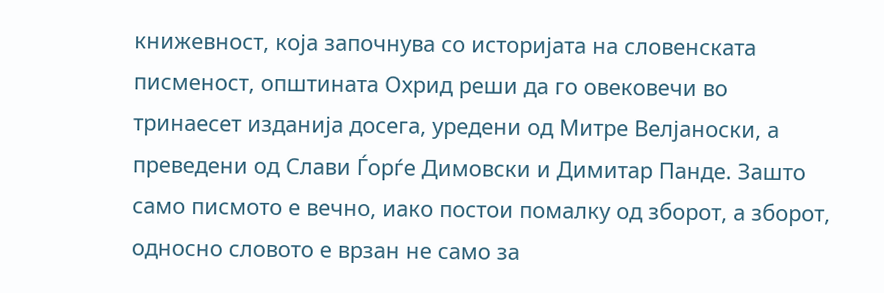книжевност, која започнува со историјата на словенската писменост, општината Охрид реши да го овековечи во тринаесет изданија досега, уредени од Митре Велјаноски, а преведени од Слави Ѓорѓе Димовски и Димитар Панде. Зашто само писмото е вечно, иако постои помалку од зборот, а зборот, односно словото е врзан не само за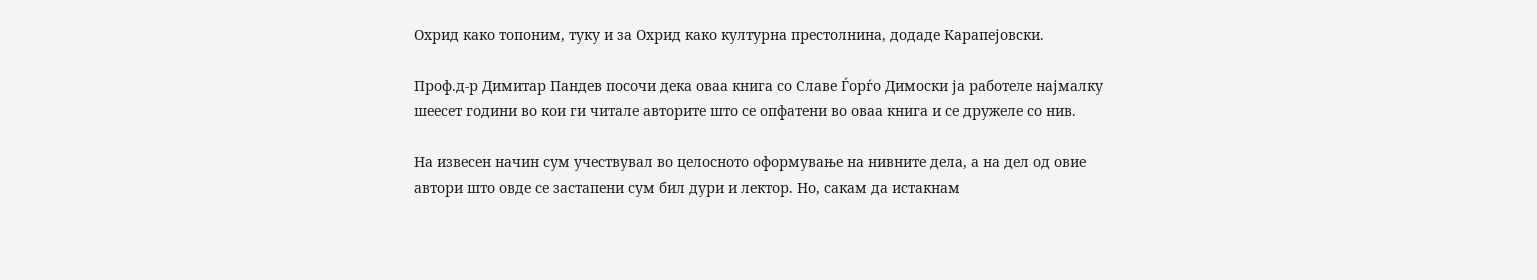Охрид како топоним, туку и за Охрид како културна престолнина, додаде Карапејовски.

Проф.д-р Димитар Пандев посочи дека оваа книга со Славе Ѓорѓо Димоски ја работеле најмалку шеесет години во кои ги читале авторите што се опфатени во оваа книга и се дружеле со нив.

На извесен начин сум учествувал во целосното оформување на нивните дела, а на дел од овие автори што овде се застапени сум бил дури и лектор. Но, сакам да истакнам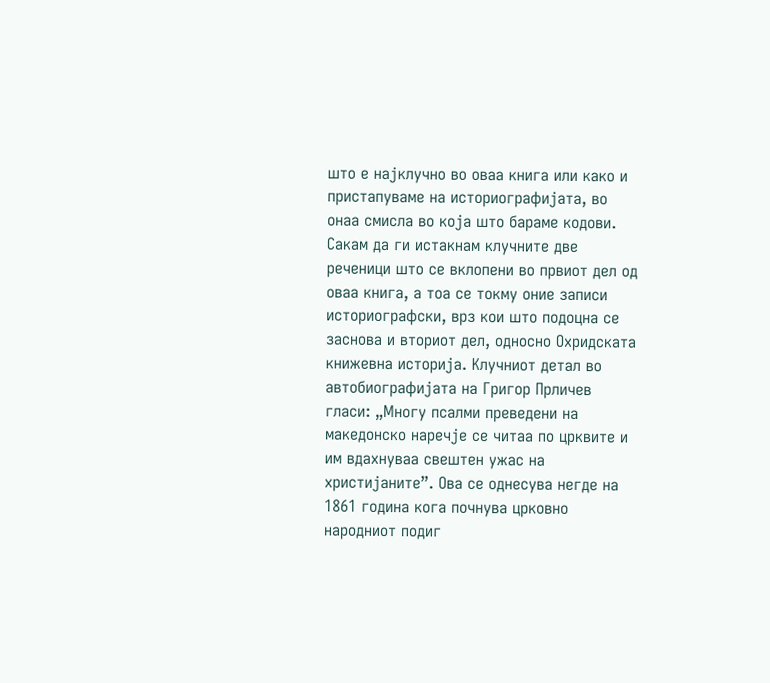што е најклучно во оваа книга или како и пристапуваме на историографијата, во онаа смисла во која што бараме кодови. Сакам да ги истакнам клучните две реченици што се вклопени во првиот дел од оваа книга, а тоа се токму оние записи историографски, врз кои што подоцна се заснова и вториот дел, односно Охридската книжевна историја. Клучниот детал во автобиографијата на Григор Прличев гласи: „Многу псалми преведени на македонско наречје се читаа по црквите и им вдахнуваа свештен ужас на христијаните”. Ова се однесува негде на 1861 година кога почнува црковно народниот подиг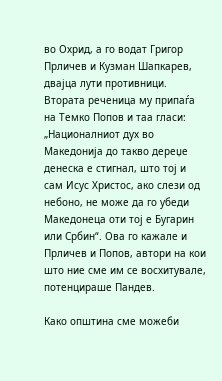во Охрид, а го водат Григор Прличев и Кузман Шапкарев, двајца лути противници. Втората реченица му припаѓа на Темко Попов и таа гласи: „Националниот дух во Македонија до такво дереџе денеска е стигнал, што тој и сам Исус Христос, ако слези од небоно, не може да го убеди Македонеца оти тој е Бугарин или Србин“. Ова го кажале и Прличев и Попов, автори на кои што ние сме им се восхитувале, потенцираше Пандев.

Како општина сме можеби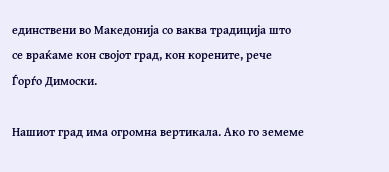единствени во Македонија со ваква традиција што се враќаме кон својот град, кон корените, рече Ѓорѓо Димоски.

Нашиот град има огромна вертикала. Ако го земеме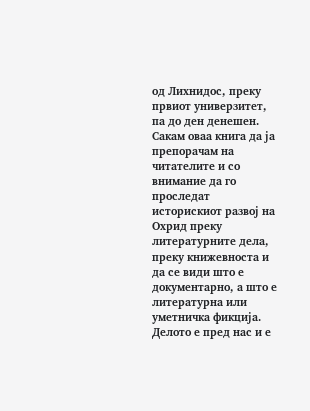од Лихнидос, преку првиот универзитет, па до ден денешен. Сакам оваа книга да ја препорачам на читателите и со внимание да го проследат историскиот развој на Охрид преку литературните дела, преку книжевноста и да се види што е документарно, а што е литературна или уметничка фикција. Делото е пред нас и е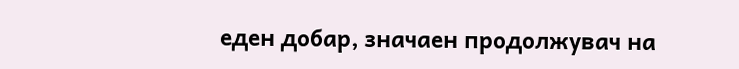еден добар, значаен продолжувач на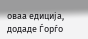оваа едиција, додаде Ѓорѓо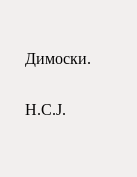Димоски.

Н.С.Ј.